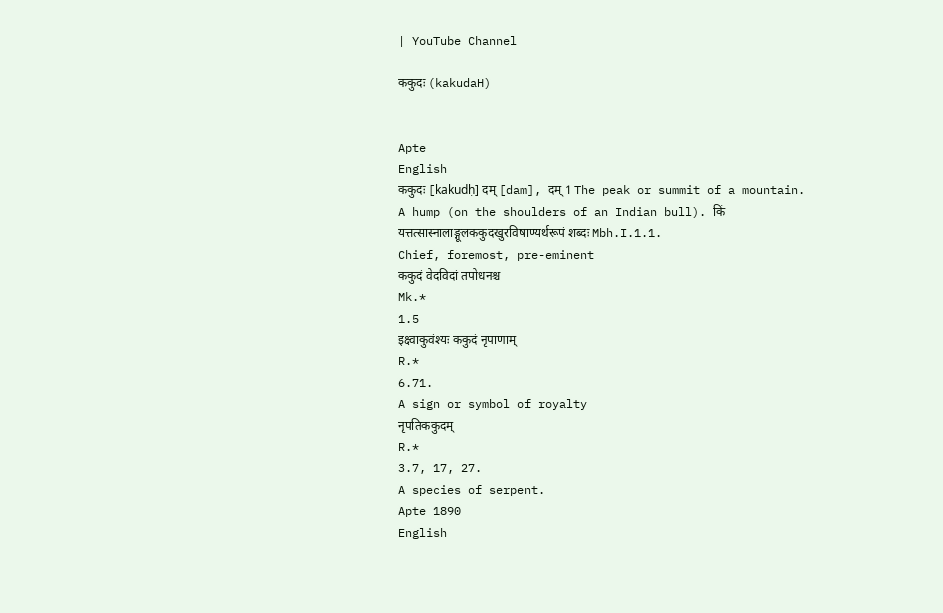| YouTube Channel

ककुदः (kakudaH)


Apte
English
ककुदः [kakudḥ] दम् [dam], दम् 1 The peak or summit of a mountain.
A hump (on the shoulders of an Indian bull). किं यत्तत्सास्नालाङ्गूलककुदखुरविषाण्यर्थरूपं शब्दः Mbh.I.1.1.
Chief, foremost, pre-eminent
ककुदं वेदविदां तपोधनश्च
Mk.*
1.5
इक्ष्वाकुवंश्यः ककुदं नृपाणाम्
R.*
6.71.
A sign or symbol of royalty
नृपतिककुदम्
R.*
3.7, 17, 27.
A species of serpent.
Apte 1890
English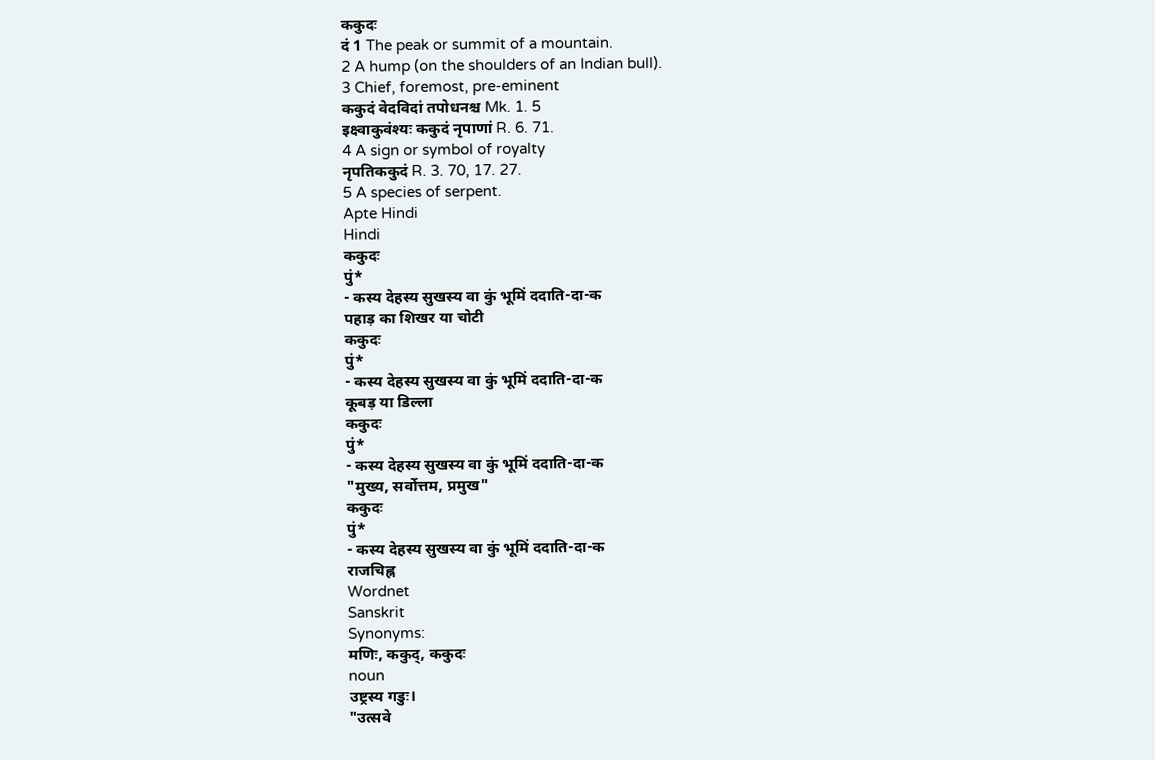ककुदः
दं 1 The peak or summit of a mountain.
2 A hump (on the shoulders of an Indian bull).
3 Chief, foremost, pre-eminent
ककुदं वेदविदां तपोधनश्च Mk. 1. 5
इक्ष्वाकुवंश्यः ककुदं नृपाणां R. 6. 71.
4 A sign or symbol of royalty
नृपतिककुदं R. 3. 70, 17. 27.
5 A species of serpent.
Apte Hindi
Hindi
ककुदः
पुं*
- कस्य देहस्य सुखस्य वा कुं भूमिं ददाति-दा-क
पहाड़ का शिखर या चोटी
ककुदः
पुं*
- कस्य देहस्य सुखस्य वा कुं भूमिं ददाति-दा-क
कूबड़ या डिल्ला
ककुदः
पुं*
- कस्य देहस्य सुखस्य वा कुं भूमिं ददाति-दा-क
"मुख्य, सर्वोत्तम, प्रमुख"
ककुदः
पुं*
- कस्य देहस्य सुखस्य वा कुं भूमिं ददाति-दा-क
राजचिह्न
Wordnet
Sanskrit
Synonyms:
मणिः, ककुद्, ककुदः
noun
उष्ट्रस्य गडुः।
"उत्सवे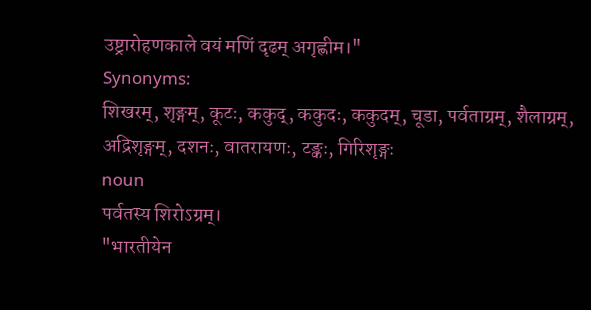उष्ट्रारोहणकाले वयं मणिं दृढम् अगृह्णीम।"
Synonyms:
शिखरम्, शृङ्गम्, कूटः, ककुद्, ककुदः, ककुदम्, चूडा, पर्वताग्रम्, शैलाग्रम्, अद्रिशृङ्गम्, दशनः, वातरायणः, टङ्कः, गिरिशृङ्गः
noun
पर्वतस्य शिरोऽग्रम्।
"भारतीयेन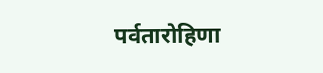पर्वतारोहिणा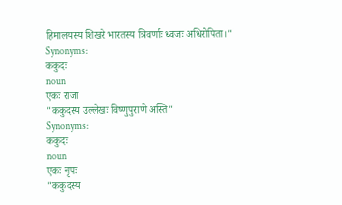हिमालयस्य शिखरे भारतस्य त्रिवर्णाः ध्वजः अधिरोपिता।"
Synonyms:
ककुदः
noun
एकः राजा
"ककुदस्य उल्लेखः विष्णुपुराणे अस्ति"
Synonyms:
ककुदः
noun
एकः नृपः
"ककुदस्य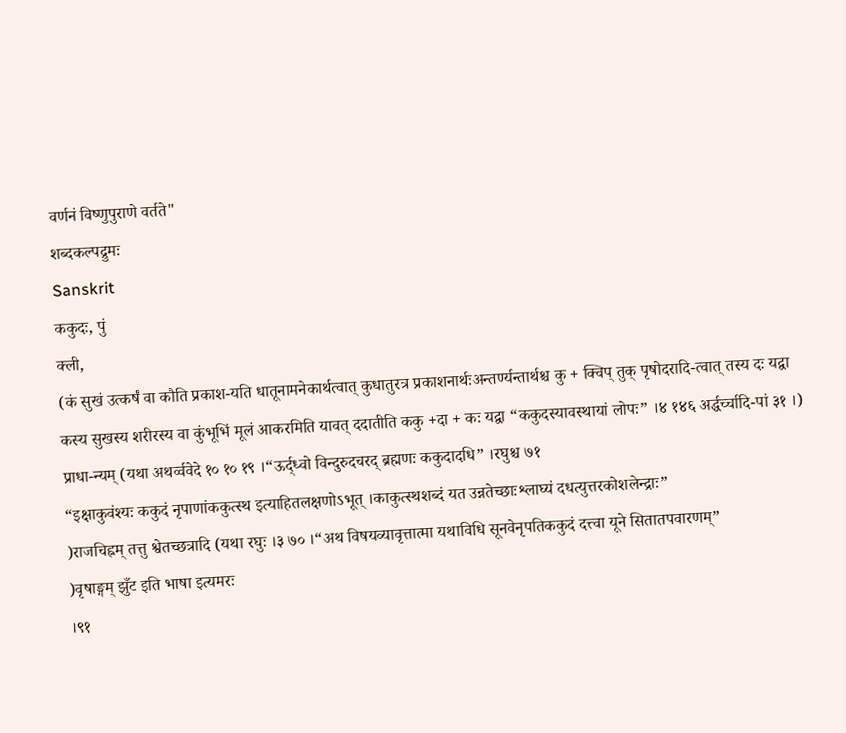वर्णनं विष्णुपुराणे वर्तते"
शब्दकल्पद्रुमः
Sanskrit
ककुदः, पुं
क्ली,
(कं सुखं उत्कर्षं वा कौति प्रकाश-यति धातूनामनेकार्थत्वात् कुधातुरत्र प्रकाशनार्थःअन्तर्ण्यन्तार्थश्च कु + क्विप् तुक् पृषोदरादि-त्वात् तस्य दः यद्वा कस्य सुखस्य शरीरस्य वा कुंभूभिं मूलं आकरमिति यावत् ददातीति ककु +दा + कः यद्वा “ककुदस्यावस्थायां लोपः” ।४ १४६ अर्द्धर्च्चादि-पां ३१ ।) प्राधा-न्यम् (यथा अथर्व्ववेदे १० १० १९ ।“ऊर्द्ध्वो विन्दुरुदचरद् ब्रह्मणः ककुदादधि” ।रघुश्च ७१
“इक्षाकुवंश्यः ककुदं नृपाणांककुत्स्थ इत्याहितलक्षणोऽभूत् ।काकुत्स्थशब्दं यत उन्नतेच्छाःश्लाघ्यं दधत्युत्तरकोशलेन्द्राः”
)राजचिह्नम् तत्तु श्वेतच्छत्रादि (यथा रघुः ।३ ७० ।“अथ विषयव्यावृत्तात्मा यथाविधि सूनवेनृपतिककुदं दत्त्वा यूने सितातपवारणम्”
)वृषाङ्गम् झुँट इति भाषा इत्यमरः
।९१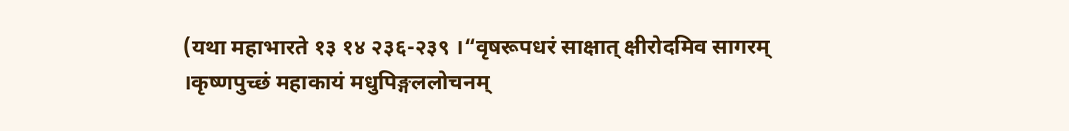(यथा महाभारते १३ १४ २३६-२३९ ।“वृषरूपधरं साक्षात् क्षीरोदमिव सागरम् ।कृष्णपुच्छं महाकायं मधुपिङ्गललोचनम्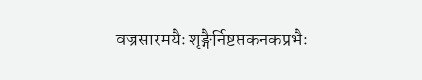वज्रसारमयैः शृङ्गैर्निष्टप्तकनकप्रभैः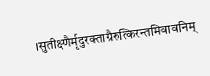।सुतीक्ष्णैर्मृदुरक्ताग्रैरुत्किरन्तमिवावनिम्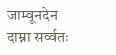जाम्वूनदेन दाम्ना सर्व्वतः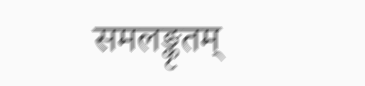समलङ्कृतम्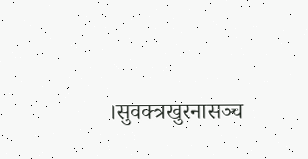।सुवक्त्रखुरनासञ्च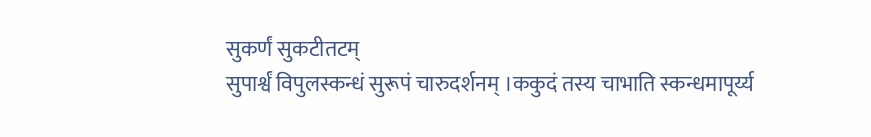सुकर्णं सुकटीतटम्
सुपार्श्वं विपुलस्कन्धं सुरूपं चारुदर्शनम् ।ककुदं तस्य चाभाति स्कन्धमापूर्य्य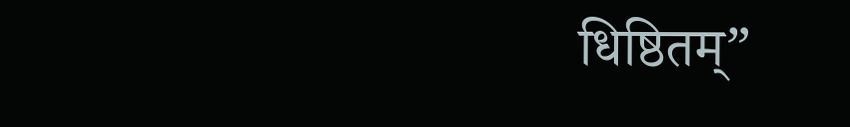धिष्ठितम्”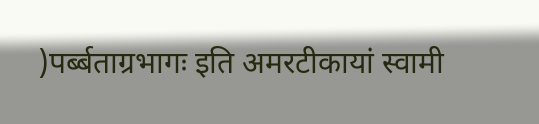)पर्ब्बताग्रभागः इति अमरटीकायां स्वामी